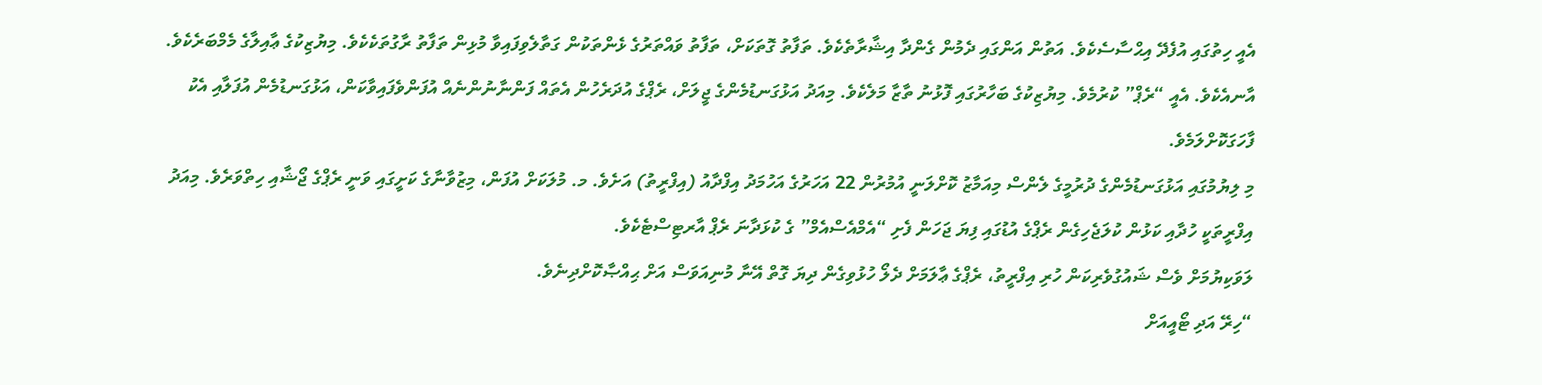އެއީ ހިތުގައި އުފެދޭ އިޙްސާސެކެވެ. އަތުން އަންގައި ދެމުން ގެންދާ އިޝާރާތެކެވެ. ތަފާތު ގޮތަކަށް، ތަފާތު ވައްތަރުގެ ޅެންތަކުން ގަތާލެވިފައިވާ މުޅިން ތަފާތު ރާގުތަކެކެވެ. މިޔުޒިކުގެ ޢާއިލާގެ މެމްބަރެކެވެ. އާނއެކެވެ. އެއީ “ރެޕް” ކުރުމެވެ. މިޔުޒިކުގެ ބަހާރުގައި ފޮޅުނު ތާޒާ މަލެކެވެ. މިއަދު އަޅުގަނޑުމެންގެ ޖީލަށް، ރެޕްގެ އުދަރެހުން އެތައް ފަންނާނުންނެއް އުފަންވެފައިވާކަން، އަޅުގަނޑުމެން އުފަލާއި އެކު ފާހަގަކޮށްލަމެވެ.
މި ލިޔުމުގައި އަޅުގަނޑުމެންގެ ދުރުމީގެ ލެންސް މިއަމާޒު ކޮށްލަނީ އުމުރުން 22 އަހަރުގެ އަހުމަދު އިފްދާއު (އިފްރީތު) އަށެވެ. މ. މުލަކަށް އުފަން، މިޒުވާނާގެ ކަށީގައި ވަނީ ރެޕްގެ ޖޯޝާއި ހިތްވަރެވެ. މިއަދު އިފްރީތަކީ ހުދާއި ކަޅުން ކުލަޖެހިގެން ރެޕްގެ އުޑުގައި ފިޔަ ޖަހަން ފެށި “އެމްއެސްއެމް” ގެ ކުޅަދާނަ ރެޕް އާރޓިސްޓެކެވެ.
ލަވަކިޔުމަށް ވެސް ޝައުގުވެރިކަން ހުރި އިފްރީތު، ރެޕްގެ ޢާލަމަށް ދެލޯ ހުޅުވިގެން ދިޔަ ގޮތް އޭނާ މުނިއަވަސް އަށް ޙިއްޞާކޮށްދިނެވެ.
“ހިރޭ އަދި ޓޯއީއަށް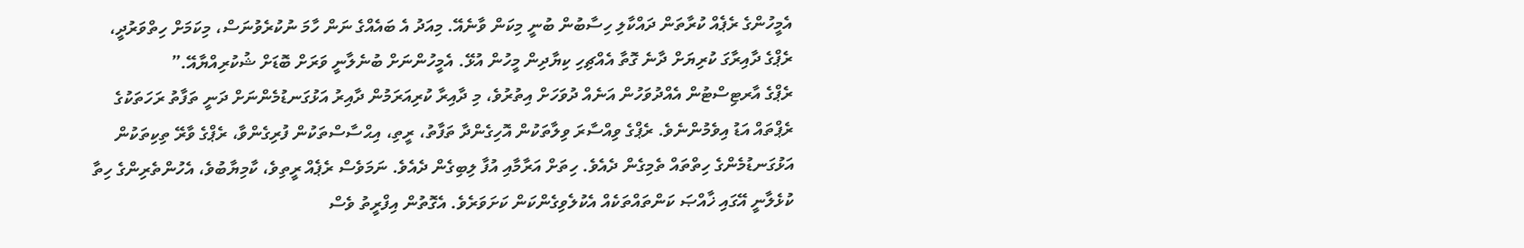އެމީހުންގެ ރެޕެއް ކުރާތަން ދައްކާލި ހިސާބުން ބުނީ މިކަން ވާނެއޭ. މިއަދު އެ ބައެއްގެ ނަން ހާމަ ނުކުރެވުނަސް، މިކަމަށް ހިތްވަރުދީ، ރެޕްގެ ދާއިރާގަ ކުރިޔަށް ދާނެ ގޮތާ އެއްޗިހި ކިޔާދިން މީހުން އުޅޭ. އެމީހުންނަށް ބުނެލާނީ ވަރަށް ބޮޑަށް ޝުކުރިއްޔާއޭ.”
ރެޕްގެ އާރޓިސްޓުން އެއްދުވަހުން އަނެއް ދުވަހަށް އިތުރުވެ، މި ދާއިރާ ކުރިއަރަމުން ދާއިރު އަޅުގަނޑުމެންނަށް ދަނީ ތަފާތު ރަހަތަކުގެ ރެޕްތައް އަޑު އިވެމުންނެވެ. ރެޕްގެ ވިއްސާރަ ވިލާތަކުން އޮހިގެންދާ ތަފާތު، ރީތި، އިޙްސާސްތަކުން ފުރިގެންވާ، ރެޕްގެ ވާރޭ ތިކިތަކުން އަޅުގަނޑުމެންގެ ހިތްތައް ތެމިގެން ދެއެވެ. ހިތަށް އަރާމާއި އުފާ ލިބިގެން ދެއެވެ. ނަމަވެސް ރެޕެއް ރީތިވެ، ކާމިޔާބުވެ، އެހުންތެރިންގެ ހިތާ ކުޅެލާނީ އޭގައި ޚާއްޞަ ކަންތައްތަކެއް އެކުލެވިގެންކަން ކަށަވަރެވެ. އެގޮތުން އިފްރީތު ވެސް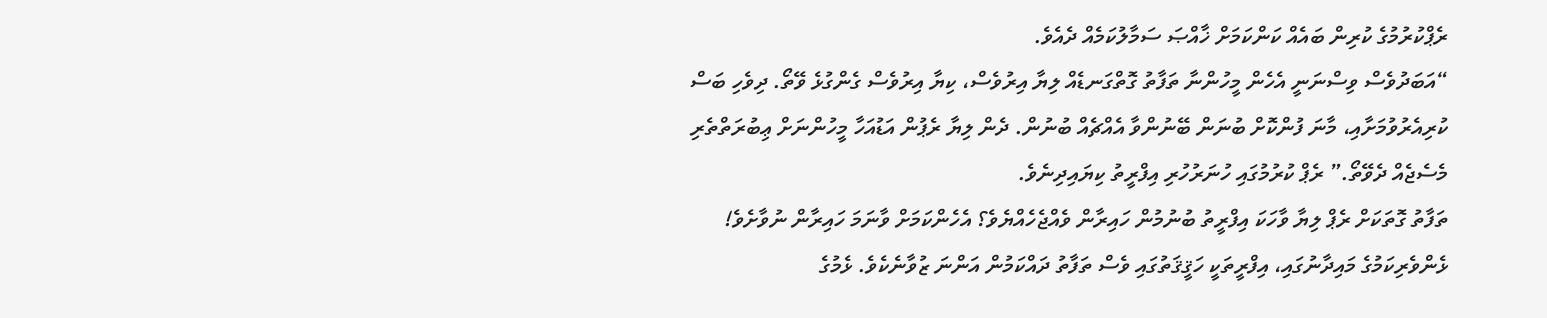ރެޕްކުރުމުގެ ކުރިން ބައެއް ކަންކަމަށް ޚާއްޞަ ސަމާލުކަމެއް ދެއެވެ.
“އަބަދުވެސް ވިސްނަނީ އެހެން މީހުންނާ ތަފާތު ގޮތްގަނޑެއް ލިޔާ އިރުވެސް، ކިޔާ އިރުވެސް ގެންގުޅެ ވޭތޯ. ދިވެހި ބަސް ކުރިއެރުވުމަށާއި، މާނަ ފުންކޮށް ބުނަން ބޭނުންވާ އެއްޗެއް ބުނުން. ދެން ލިޔާ ރެޕުން އަޑުއަހާ މީހުންނަށް ޢިބުރަތްތެރި މެސެޖެއް ދެވޭތޯ.” ރެޕް ކުރުމުގައި ހުނަރުހުރި އިފްރީތު ކިޔައިދިނެވެ.
ތަފާތު ގޮތަކަށް ރެޕް ލިޔާ ވާހަކަ އިފްރީތު ބުނުމުން ހައިރާން ވެއްޖެހެއްޔެވެ؟ އެހެންކަމަށް ވާނަމަ ހައިރާން ނުވާށެވެ! ޅެންވެރިކަމުގެ މައިދާނުގައި، އިފްރީތަކީ ހަޤީޤަތުގައި ވެސް ތަފާތު ދައްކަމުން އަންނަ ޒުވާނެކެވެ. ޅެމުގެ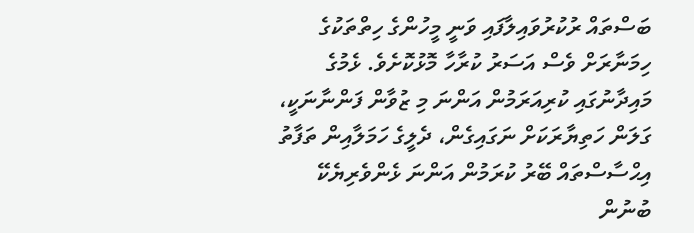ބަސްތައް ރުކުރުވައިލާފައި ވަނީ މީހުންގެ ހިތްތަކުގެ ހިމަނާރަށް ވެސް އަސަރު ކުރާހާ މޮޅުކޮށެވެ. ޅެމުގެ މައިދާނުގައި ކުރިއަރަމުން އަންނަ މި ޒުވާން ފަންނާނަކީ، ގަލަން ހަތިޔާރަކަށް ނަގައިގެން، ދެލީގެ ހަމަލާއިން ތަފާތު އިޙްސާސްތައް ބޭރު ކުރަމުން އަންނަ ޅެންވެރިޔެކޭ ބުނުން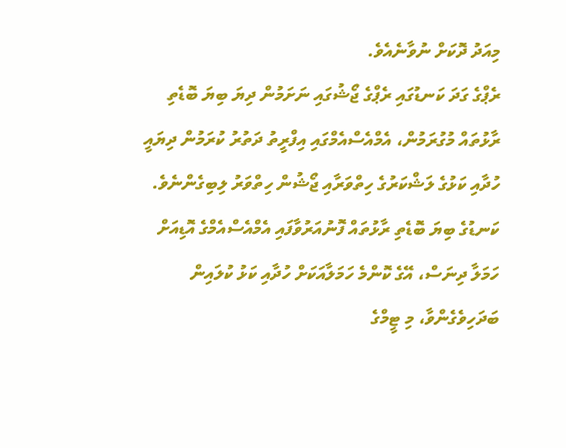މިއަދު ދޮކަށް ނުވާނެއެވެ.
ރެޕްގެ ގަދަ ކަނޑުގައި ރެޕްގެ ޖޯޝުގައި ނަށަމުން ދިޔަ ބިޔަ ބޮޑެތި ރާޅުތައް މުގުރަމުން، އެމްއެސްއެމްގައި އިފްރީތު ދަތުރު ކުރަމުން ދިޔައީ ހުދާއި ކަޅުގެ ލަޝްކަރުގެ ހިތްވަރާއި ޖޯޝުން ހިތްވަރު ލިބިގެންނެވެ. ކަނޑުގެ ބިޔަ ބޮޑެތި ރާޅުތައް ފޮނުއަރުވާފައި އެމްއެސްއެމްގެ އޮޑިއަށް ހަމަލާ ދިނަސް، އޭގެ ކޮންމެ ހަމަލާއަކަށް ހުދާއި ކަޅު ކުލައިން ބަދަހިވެގެންވާ، މި ޓީމްގެ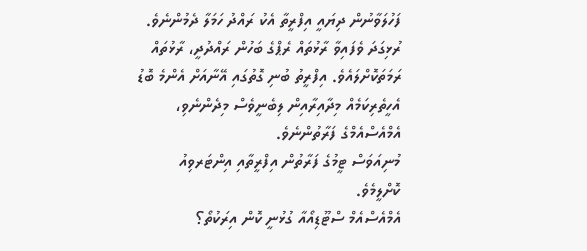ފަހުލަވާނުން ދިޔައީ އިފްރީތާ އެކު ރައްދު ހަމަލާ ދެމުންނެވެ. ރުޅިގަދަ ވެފައިވާ ރާޅުތައް ރެޕްގެ ބަހުން ރައްދުދީ، ރާޅުތައް ރަމަތަކޮށްލައެވެ. އިފްރީތު ބުނި ގޮތުގައި އޭނާއަށް އެންމެ ބޮޑު އެހީތެރިކަމެއް މިދާއިރާއިން ލިބެނީވެސް މިދެންނެވި، އެމްއެސްއެމްގެ ފަރާތުންނެވެ.
މުނިއަވަސް ޓީމުގެ ފަރާތުން އިފްރީތާއި އިންޓަރވިއު ކޮށްލީމެވެ.
އެމްއެސްއެމް ސްޓޫޑިއޯއާ ގުޅުނީ ކޮން އިރަކުތޯ؟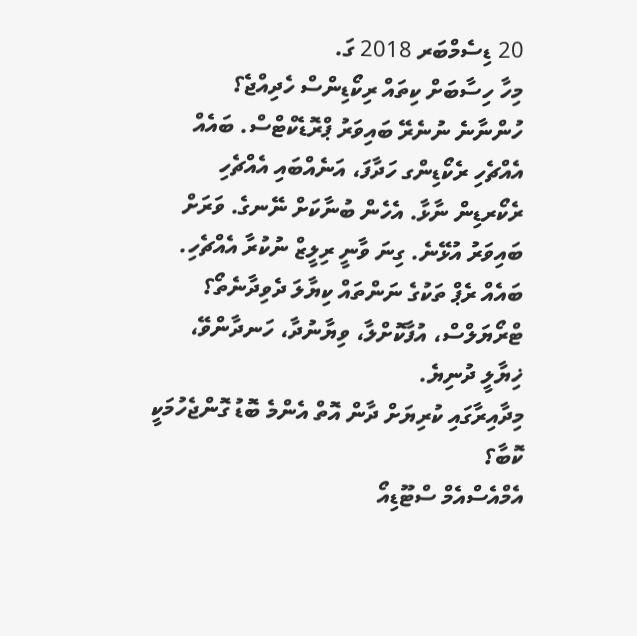20 ޑިސެމްބަރ 2018 ގަ.
މިހާ ހިސާބަށް ކިތައް ރިކޯޑިންސް ހެދިއްޖެ؟
ހުންނާނެ ނުނެރޭ ބައިވަރު ޕްރޮޑެކްޓްސް. ބައެއް އެއްޗެހި ރެކޯޑިންގ ހަދާފަ، އަނެއްބައި އެއްޗެހި ރެކޯރޑިން ނާޅާ. އެހެން ބުނާކަށް ނޭނގެ. ވަރަށް ބައިވަރު އުޅޭނެ. ގިނަ ވާނީ ރިލީޒް ނުކުރާ އެއްޗެހި.
ބައެއް ރެޕް ތަކުގެ ނަންތައް ކިޔާލަ ދެވިދާނެތޯ؟
ޓްރޯޔަލްސް، އުފާކޮށްލާ، ވިޔާނުދާ، ހަނދާންވޭ، ޚިޔާލީ ދުނިޔެ.
މިދާއިރާގައި ކުރިޔަށް ދާން އޮތް އެންމެ ބޮޑު ގޮންޖެހުމަކީ ކޮބާ؟
އެމްއެސްއެމް ސްޓޫޑިއޯ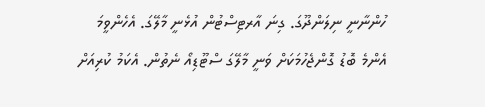ހުންނާނީ ނިލަންދޫގަ. ގިނަ އާރޓިސްޓުން އުޅެނީ މާލޭގަ. އެހެންވީމަ އެންމެ ބޮޑު ގޮންޖެހުމަކަށް ވަނީ މާލޭގަ ސްޓޫޑިއޯ ނެތުން. އެކަމު ކުރިއަށް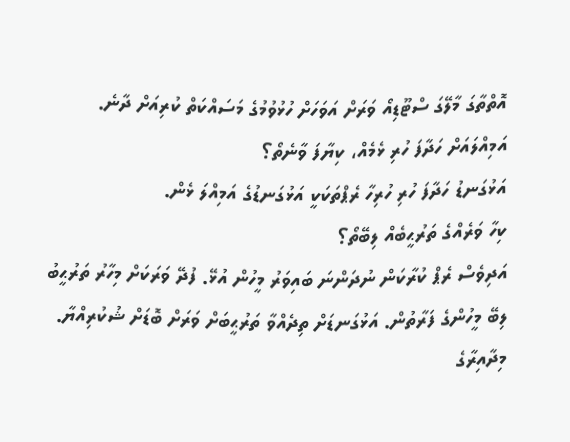އޮތްތާގަ މާލޭގަ ސްޓޫޑިއޯ ވަރަށް އަވަހަށް ހުޅުވުމުގެ މަސައްކަތް ކުރިއަށް ދާނެ.
އަމިއްލައަށް ހަދާފަ ހުރި ޅެމެއް، ކިޔާފަ ވާނެތޯ؟
އަޅުގަނޑު ހަދާފަ ހުރި ހުރިހާ ރެޕްތަކަކީ އަޅުގަނޑުގެ އަމިއްލަ ޅެން.
ކިހާ ވަރެއްގެ ތަރުޙީބެއް ލިބޭތޯ؟
އަދިވެސް ރެޕް ކުރާކަން ނުދަންނަ ބައިވަރު މީހުން އުޅޭ. ފުދޭ ވަރަކަށް މިހާރު ތަރުޙީބު ލިބޭ މީހުންގެ ފަރާތުން. އަޅުގަނޑަށް ތިދެއްވާ ތަރުޙީބަށް ވަރަށް ބޮޑަށް ޝުކުރިއްޔާ.
މިދާއިރާގެ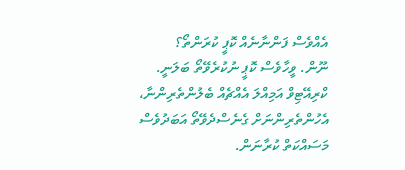އެއްވެސް ފަންނާނެއް ކޮޕީ ކުރަންތޯ؟
ނޫން. ވީހާވެސް ކޮޕީ ނުކުރެވޭތޯ ބަލަނީ. ކްރިއޭޓިވް އަމިއްލަ އެއްޗެއް ބެލުންތެރިންނާ، އެހުންތެރިންނަށް ގެނެސްދެވޭތޯ އަބަދުވެސް މަސައްކަތް ކުރާނަން.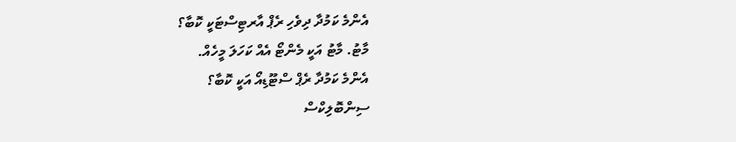އެންމެ ކަމުދާ ދިވެހި ރެޕް އާރޓިސްޓަކީ ކޮބާ؟
މާޓު. މާޓު އަކީ މެންޓޯ އެއް ކަހަލަ މީހެއް.
އެންމެ ކަމުދާ ރެޕް ސްޓޫޑިއޯ އަކީ ކޮބާ؟
ސިންބޮލިކްސް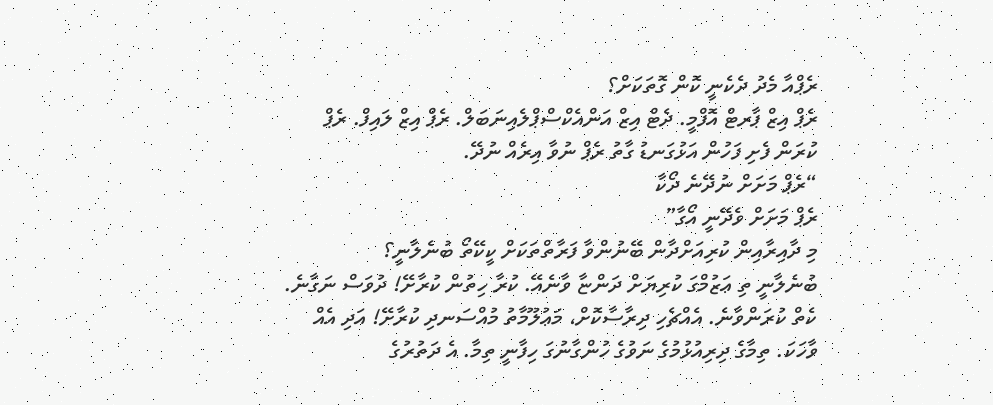ރެޕްއާ މެދު ދެކެނީ ކޮން ގޮތަކަށް؟
ރެޕް އިޒް ޕާރޓް އޮފްމީ. ދެޓް އިޒް އަންއެކްސްޕްލެއިނަބަލް. ރެޕް އިޒް ލައިފް. ރެޕް ކުރަން ފެށި ފަހުން އަޅުގަނޑު ގާތު ރެޕް ނުވާ އިރެއް ނުދޭ.
“ރެޕް މަށަށް ނުދޭނެ ދޯކާ
ރެޕް މަށަށް ވެދޭނީ އޯގާ”
މި ދާއިރާއިން ކުރިއަށްދާން ބޭނުންވާ ފަރާތްތަކަށް ކީކޭތޯ ބުނެލާނީ؟
ބުނެލާނީ ތި ޢަޒުމްގަ ކުރިޔަށް ދަންޏާ ވާނެއޭ. ކުރާ ހިތުން ކުރާށޭ! ދުވަސް ނަގާނެ. ކެތް ކުރަންވާނެ. އެއްޗެހި ދިރާސާކޮށް، މަޢުލޫމާތު މުއްސަނދި ކުރާށޭ! އަދި އެއް ވާހަކަ. ތިމާގެ ދިރިއުޅުމުގެ ނަވުގެ ހުންގާނުގަ ހިފާނީ ތިމާ. އެ ދަތުރުގެ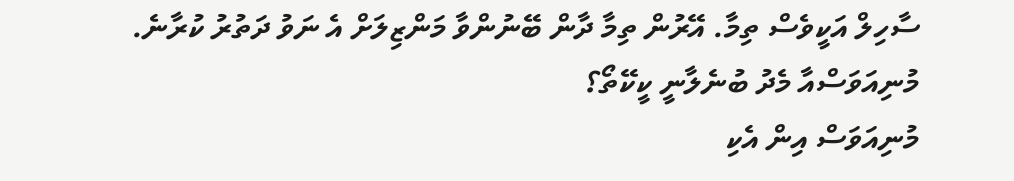ސާހިލް އަކީވެސް ތިމާ. އޭރުން ތިމާ ދާން ބޭނުންވާ މަންޒިލަށް އެ ނަވު ދަތުރު ކުރާނެ.
މުނިއަވަސްއާ މެދު ބުނެލާނީ ކީކޭތޯ؟
މުނިއަވަސް އިން އެކި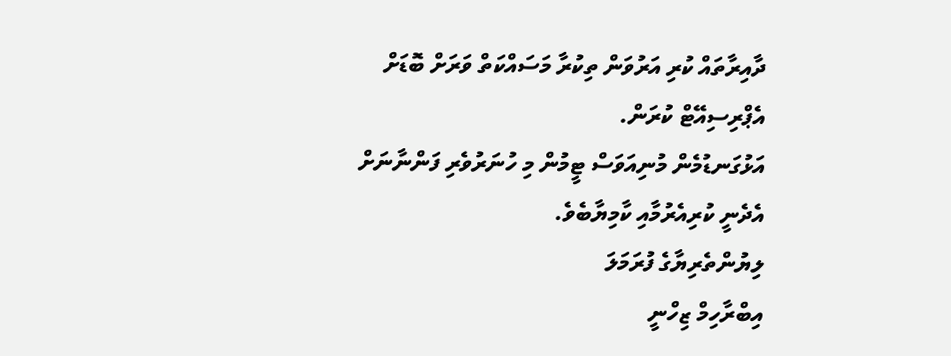ދާއިރާތައް ކުރި އަރުވަން ތިކުރާ މަސައްކަތް ވަރަށް ބޮޑަށް އެޕްރިސިއޭޓް ކުރަން.
އަޅުގަނޑުމެން މުނިއަވަސް ޓީމުން މި ހުނަރުވެރި ފަންނާނަށް އެދެނީ ކުރިއެރުމާއި ކާމިޔާބެވެ.
ލިޔުންތެރިޔާގެ ފުރަމަލަ
އިބްރާހިމް ޒިހްނީ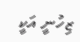ޒިހުނީ އަކީ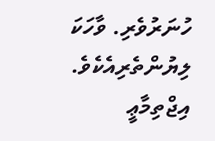ހުނަރުވެރި. ވާހަކަ ލިޔުންތެރިއެކެވެ. އިޖްތިމާޢީ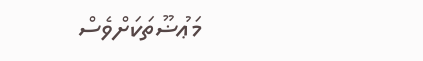މަޢުޟޫތަކަށްވެސް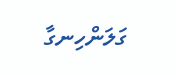ގަލަންހިނގާ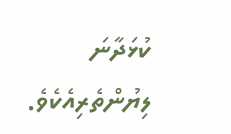ކުޅަދާނަ ލިޔުންތެރިއެކެވެ.